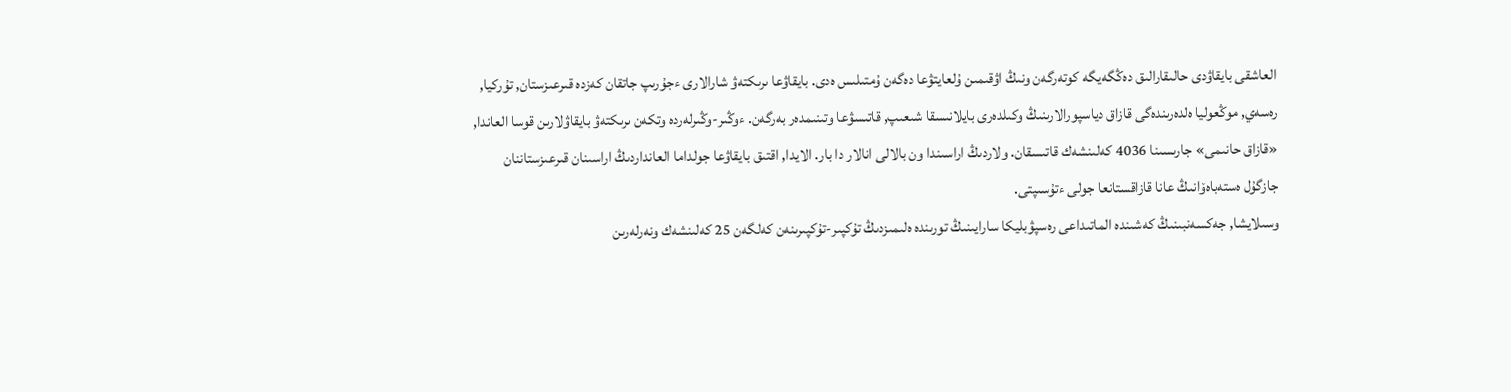العاشقى بايقاۋدى حالىقارالىق دەڭگەيگە كوتەرگەن ونىڭ اۋقىمىن ۇلعايتۋعا دەگەن ۇمتىلىس ەدى. بايقاۋعا ىرىكتەۋ شارالارى ءجۇرىپ جاتقان كەزدە قىرعىزستان, تۇركيا, رەسەي, موڭعوليا ەلدەرىندەگى قازاق دياسپورالارىنىڭ وكىلدەرى بايلانىسقا شىعىپ, قاتىسۋعا وتىنىمدەر بەرگەن. ءوڭىر-وڭىرلەردە وتكەن ىرىكتەۋ بايقاۋلارىن قوسا العاندا, «قازاق حانىمى» جارىسىنا 4036 كەلىنشەك قاتىسقان. ولاردىڭ اراسىندا ون بالالى انالار دا بار. الايدا, اقتىق بايقاۋعا جولداما العانداردىڭ اراسىنان قىرعىزستاننان جازگۇل ەستەباەۆانىڭ عانا قازاقستانعا جولى ءتۇسىپتى.
وسىلايشا, جەكسەنبىنىڭ كەشىندە الماتىداعى رەسپۋبليكا سارايىنىڭ تورىندە ەلىمىزدىڭ تۇكپىر-تۇكپىرىنەن كەلگەن 25 كەلىنشەك ونەرلەرىن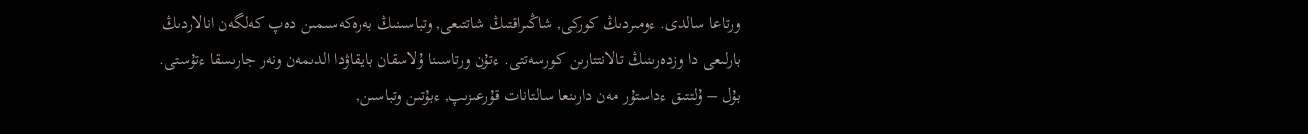ورتاعا سالدى. ءومىردىڭ كوركى, شاڭىراقتىڭ شاتتىعى, وتباسىنىڭ بەرەكەسىمىن دەپ كەلگەن انالاردىڭ بارلىعى دا وزدەرىنىڭ تالانتتارىن كورسەتتى. ءتۇن ورتاسىنا ۇلاسقان بايقاۋدا الدىمەن ونەر جارىسقا ءتۇستى. بۇل – ۇلتتىق ءداستۇر مەن دارىنعا سالتانات قۇرعىزىپ, ءبۇتىن وتباسىن,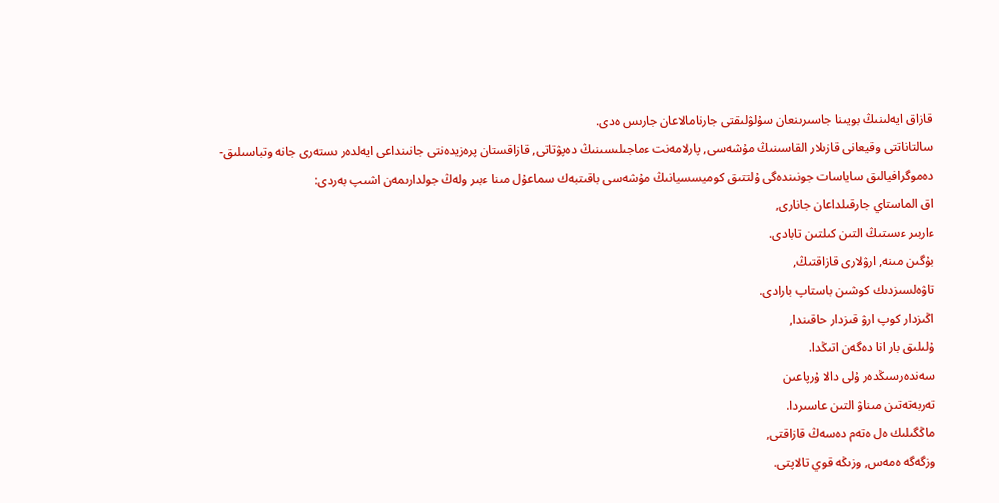قازاق ايەلىنىڭ بويىنا جاسىرىنعان سۇلۋلىقتى جارنامالاعان جارىس ەدى.
سالتاناتتى وقيعانى قازىلار القاسىنىڭ مۇشەسى, پارلامەنت ءماجىلىسىنىڭ دەپۋتاتى, قازاقستان پرەزيدەنتى جانىنداعى ايەلدەر ىستەرى جانە وتباسىلىق-دەموگرافيالىق ساياسات جونىندەگى ۇلتتىق كوميسسيانىڭ مۇشەسى باقىتبەك سماعۇل مىنا ءبىر ولەڭ جولدارىمەن اشىپ بەردى:
اق الماستاي جارقىلداعان جانارى,
ءاربىر ءىستىڭ التىن كىلتىن تابادى.
بۇگىن مىنە, ارۋلارى قازاقتىڭ,
تاۋەلسىزدىك كوشىن باستاپ بارادى.
اڭىزدار كوپ ارۋ قىزدار حاقىندا,
ۇلىلىق بار انا دەگەن اتىڭدا.
سەندەرسىڭدەر ۇلى دالا ۇرپاعىن
تەربەتەتىن مىناۋ التىن عاسىردا.
ماڭگىلىك ەل ەتەم دەسەڭ قازاقتى,
وزگەگە ەمەس, وزىڭە قوي تالاپتى.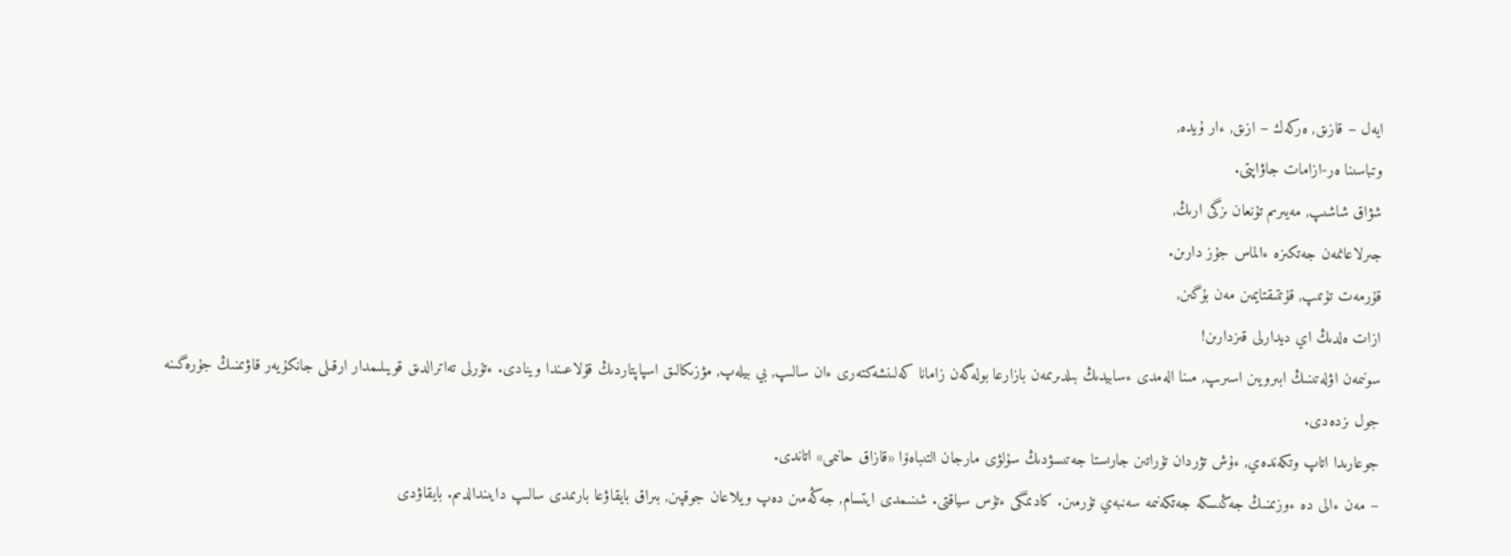ايەل – قازىق, ەركەك – ازىق, ءار ۇيدە,
وتباسىنا ەر-ازامات جاۋاپتى.
شۋاق شاشىپ, مەيىرىم تۇنعان ىزگى ارىڭ,
جىرلاعانمەن جەتكىزە ءالماس جۇز دارىن.
قۇرمەت تۇتىپ, قۇتتىقتايمىن مەن بۇگىن,
ازات ەلدىڭ اي ديدارلى قىزدارىن!
سونىمەن اۋلەتىنىڭ ابىرويىن اسىرىپ, مىنا الەمدى ءسابيدىڭ بىلدىرىمەن بازارعا بولەگەن زامانا كەلىنشەكتەرى ءان سالىپ, بي بيلەپ, مۋزىكالىق اسپاپتاردىڭ قۇلاعىندا وينادى. ءتۇرلى تەاترالدىق قويىلىمدار ارقىلى جانكۇيەر قاۋىمنىڭ جۇرەگىنە جول ىزدەدى.
جوعارىدا اتاپ وتكەندەي, ءۇش تۋردان تۇراتىن جارىستا جەتىسۋدىڭ سۇلۋى مارجان التىباەۆا «قازاق حانىمى» اتاندى.
– مەن ءالى دە ءوزىمنىڭ جەڭىسكە جەتكەنىمە سەنبەي تۇرمىن. كادىمگى ءتۇس سياقتى. شىنىمدى ايتسام, جەڭەمىن دەپ ويلاعان جوقپىن, بىراق بايقاۋعا بارىمدى سالىپ دايىندالدىم. بايقاۋدى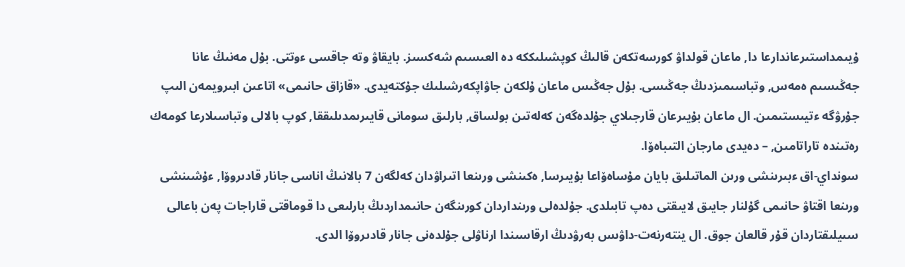ۇيىمداستىرعاندارعا دا, ماعان قولداۋ كورسەتكەن قالىڭ كوپشىلىككە دە العىسىم شەكسىز. بايقاۋ وتە جاقسى ءوتتى. بۇل مەنىڭ عانا جەڭىسىم ەمەس, وتباسىمىزدىڭ جەڭىسى. بۇل جەڭىس ماعان ۇلكەن جاۋاپكەرشىلىك جۇكتەيدى. «قازاق حانىمى» اتاعىن ابىرويمەن الىپ جۇرۋگە ءتيىستىمىن. ال ماعان بۇيىرعان قارجىلاي جۇلدەگەن كەلەتىن بولساق, بارلىق سومانى قايىرىمدىلىققا, كوپ بالالى وتباسىلارعا كومەك رەتىندە تاراتامىن, – دەيدى مارجان التىباەۆا.
سونداي-اق ءبىرىنشى ورىن الماتىلىق بايان مۇساەۆاعا بۇيىرسا, ەكىنشى ورىنعا اتىراۋدان كەلگەن 7 بالانىڭ اناسى جانار قادىروۆا, ءۇشىنشى ورىنعا اقتاۋ حانىمى گۇلنار جايىق لايىقتى دەپ تابىلدى. جۇلدەلى ورىنداردان كورىنگەن حانىمداردىڭ بارلىعى دا قوماقتى قاراجات پەن باعالى سىيلىقتاردان قۇر قالعان جوق. ال ينتەرنەت-داۋىس بەرۋدىڭ ارقاسىندا ارناۋلى جۇلدەنى جانار قادىروۆا الدى.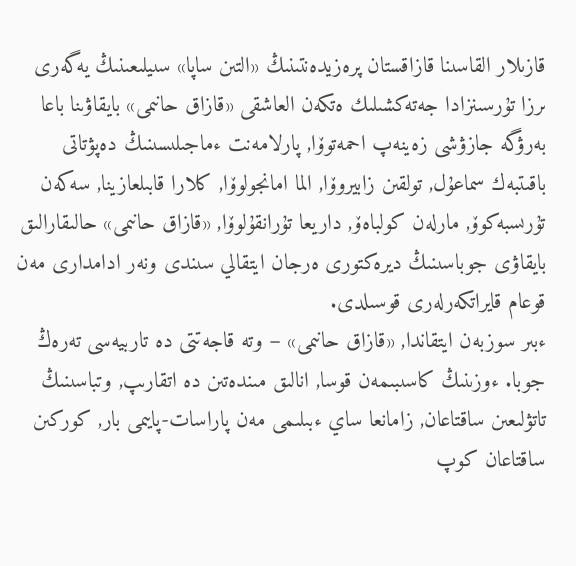قازىلار القاسىنا قازاقستان پرەزيدەنتىنىڭ «التىن ساپا» سىيلىعىنىڭ يەگەرى ىرزا تۇرسىنزادا جەتەكشىلىك ەتكەن العاشقى «قازاق حانىمى» بايقاۋىنا باعا بەرۋگە جازۋشى زەينەپ احمەتوۆا, پارلامەنت ءماجىلىسىنىڭ دەپۋتاتى باقىتبەك سماعۇل, تولقىن زابيروۆا, الما امانجولوۆا, كلارا قابىلعازينا, سەكەن تۇرىسبەكوۆ, مارلەن كولباەۆ, داريعا تۇرانقۇلوۆا, «قازاق حانىمى» حالىقارالىق بايقاۋى جوباسىنىڭ ديرەكتورى ەرجان ايتقالي سىندى ونەر ادامدارى مەن قوعام قايراتكەرلەرى قوسىلدى.
ءبىر سوزبەن ايتقاندا, «قازاق حانىمى» – وتە قاجەتتى دە تاربيەسى تەرەڭ جوبا. ءوزىنىڭ كاسىبىمەن قوسا, انالىق مىندەتىن دە اتقارىپ, وتباسىنىڭ تاتۋلىعىن ساقتاعان, زامانعا ساي ءبىلىمى مەن پاراسات-پايىمى بار, كوركىن ساقتاعان كوپ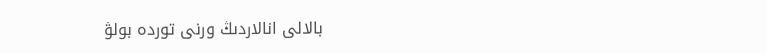بالالى انالاردىڭ ورنى توردە بولۋ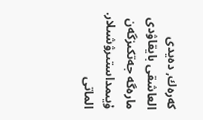كەرەك, دەيدى العاشقى بايقاۋدى مارەگە جەتكىزگەن ۇيىمداستىرۋشىلار.
الماتى